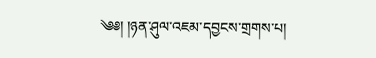༄༅། །ཉན་ཤུལ་འཇམ་དབྱངས་གྲགས་པ།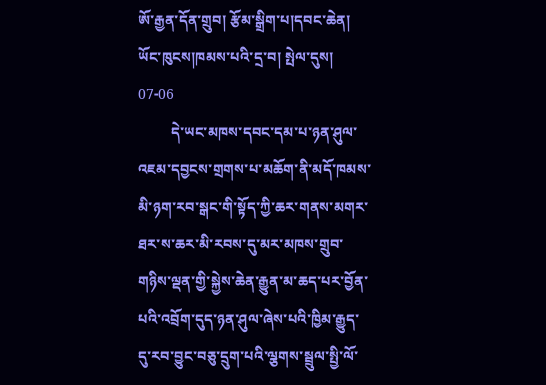ཨོ་རྒྱན་དོན་གྲུབ། རྩོམ་སྒྲིག་པ།དབང་ཆེན། ཡོང་ཁུངས།ཁམས་པའི་དྲ་བ། སྤེལ་དུས། 07-06
         དེ་ཡང་མཁས་དབང་དམ་པ་ཉན་ཤུལ་འཇམ་དབྱངས་གྲགས་པ་མཆོག་ནི་མདོ་ཁམས་མི་ཉག་རབ་སྒང་གི་སྟོད་ཀྱི་ཆར་གནས་མགར་ཐར་ས་ཆར་མི་རབས་དུ་མར་མཁས་གྲུབ་གཉིས་ལྡན་གྱི་སྐྱེས་ཆེན་རྒྱུན་མ་ཆད་པར་བྱོན་པའི་འབྲོག་དུད་ཉན་ཤུལ་ཞེས་པའི་ཁྱིམ་རྒྱུད་དུ་རབ་བྱུང་བཅུ་དྲུག་པའི་ལྕགས་སྦྲུལ་སྤྱི་ལོ་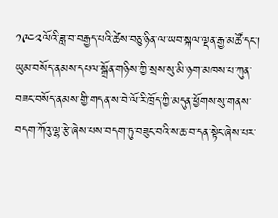༡༩༤༢ལོའི་ཟླ་བ་བརྒྱད་པའི་ཚེས་བཅུ་ཉིན་ལ་ཡབ་སྐལ་ལྡན་རྒྱ་མཚོ་དང་། ཡུམ་བསོད་ནམས་དཔལ་སྒྲོན་གཉིས་ཀྱི་སྲས་སུ་མི་ཉག་མཁས་པ་ཀུན་བཟང་བསོད་ནམས་གྱི་གདན་ས་བེ་ལོ་རི་ཁྲོད་ཀྱི་མདུན་ཕྱོགས་སུ་གནས་བདག་ཀོའུ་ལྷ་རྩེ་ཞེས་པས་བདག་ཏུ་བཟུང་བའི་ས་ཆ་བ་དན་སྟེང་ཞེས་པར་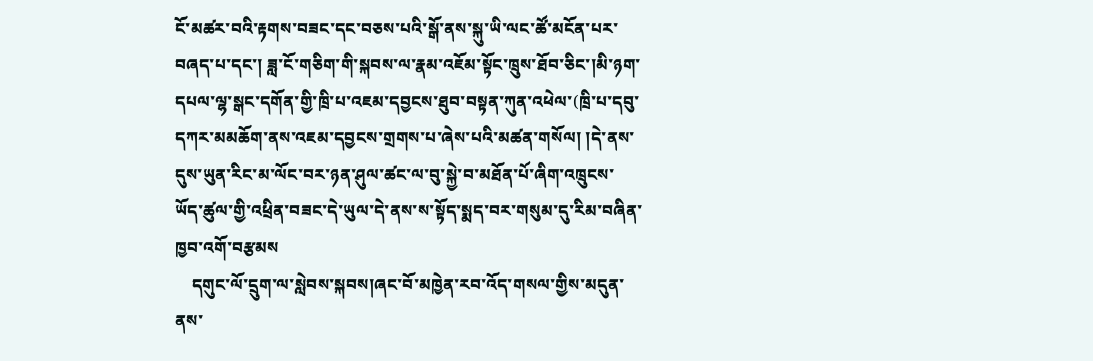ངོ་མཚར་བའི་རྟགས་བཟང་དང་བཅས་པའི་སྒོ་ནས་སྐུ་ཡི་ལང་ཚོ་མངོན་པར་བཞད་པ་དང་། ཟླ་ངོ་གཅིག་གི་སྐབས་ལ་རྣམ་འཇོམ་སྟོང་ཁྲུས་ཐོབ་ཅིང་།མི་ཉག་དཔལ་ལྷ་སྒང་དགོན་གྱི་ཁྲི་པ་འཇམ་དབྱངས་ཐུབ་བསྟན་ཀུན་འཕེལ་(ཁྲི་པ་དབུ་དཀར་མམཆོག་ནས་འཇམ་དབྱངས་གྲགས་པ་ཞེས་པའི་མཚན་གསོལ། །དེ་ནས་དུས་ཡུན་རིང་མ་ལོང་བར་ཉན་ཤུལ་ཚང་ལ་བུ་སྐྱེ་བ་མཐོན་པོ་ཞིག་འཁྲུངས་ཡོད་ཚུལ་གྱི་འཕྲིན་བཟང་དེ་ཡུལ་དེ་ནས་ས་སྟོད་སྨད་བར་གསུམ་དུ་རིམ་བཞིན་ཁྱབ་འགོ་བརྩམས
    དགུང་ལོ་དྲུག་ལ་སླེབས་སྐབས།ཞང་བོ་མཁྱེན་རབ་འོད་གསལ་གྱིས་མདུན་ནས་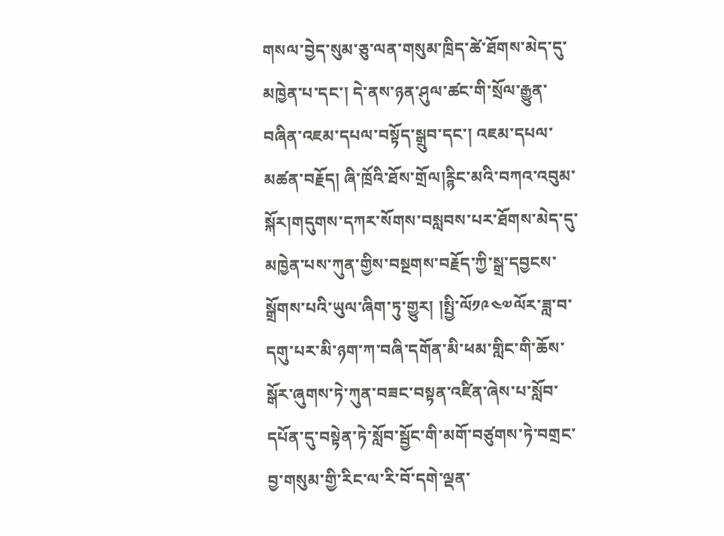གསལ་བྱེད་སུམ་ཅུ་ལན་གསུམ་ཁྲིད་ཚེ་ཐོགས་མེད་དུ་མཁྱེན་པ་དང་། དེ་ནས་ཉན་ཤུལ་ཚང་གི་སྲོལ་རྒྱུན་བཞིན་འཇམ་དཔལ་བསྟོད་སྒྲུབ་དང་། འཇམ་དཔལ་མཚན་བརྗོད། ཞི་ཁྲོའི་ཐོས་གྲོལ།ཪྙིང་མའི་བཀའ་འབུམ་སྐོར།གདུགས་དཀར་སོགས་བསླབས་པར་ཐོགས་མེད་དུ་མཁྱེན་པས་ཀུན་གྱིས་བསྔགས་བརྗོད་ཀྱི་སྒྲ་དབྱངས་སྒྲོགས་པའི་ཡུལ་ཞིག་ཏུ་གྱུར། །སྤྱི་ལོ༡༩༤༧ལོར་ཟླ་བ་དགུ་པར་མི་ཉག་ཀ་བཞི་དགོན་མི་ཕམ་གླིང་གི་ཆོས་སྒོར་ཞུགས་ཏེ་ཀུན་བཟང་བསྟན་འཛིན་ཞེས་པ་སློབ་དཔོན་དུ་བསྟེན་ཏེ་སློབ་སྦྱོང་གི་མགོ་བཙུགས་ཏེ་བགྲང་བྱ་གསུམ་གྱི་རིང་ལ་རི་བོ་དགེ་ལྡན་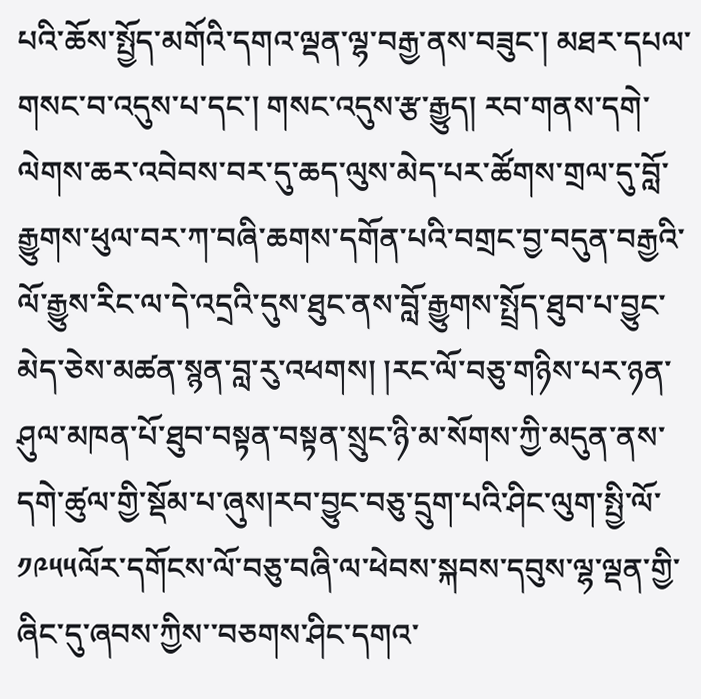པའི་ཆོས་སྤྱོད་མགོའི་དགའ་ལྡན་ལྷ་བརྒྱ་ནས་བཟུང་། མཐར་དཔལ་གསང་བ་འདུས་པ་དང་། གསང་འདུས་རྩ་རྒྱུད། རབ་གནས་དགེ་ལེགས་ཆར་འབེབས་བར་དུ་ཆད་ལུས་མེད་པར་ཚོགས་གྲལ་དུ་བློ་རྒྱུགས་ཕུལ་བར་ཀ་བཞི་ཆགས་དགོན་པའི་བགྲང་བྱ་བདུན་བརྒྱའི་ལོ་རྒྱུས་རིང་ལ་དེ་འདྲའི་དུས་ཐུང་ནས་བློ་རྒྱུགས་སྤྲོད་ཐུབ་པ་བྱུང་མེད་ཅེས་མཚན་སྙན་བླ་རུ་འཕགས། །རང་ལོ་བཅུ་གཉིས་པར་ཉན་ཤུལ་མཁན་པོ་ཐུབ་བསྟན་བསྟན་སྲུང་ཉི་མ་སོགས་ཀྱི་མདུན་ནས་དགེ་ཚུལ་གྱི་སྡོམ་པ་ཞུས།རབ་བྱུང་བཅུ་དྲུག་པའི་ཤིང་ལུག་སྤྱི་ལོ་༡༩༥༥ལོར་དགོངས་ལོ་བཅུ་བཞི་ལ་ཕེབས་སྐབས་དབུས་ལྷ་ལྡན་གྱི་ཞིང་དུ་ཞབས་ཀྱིས་་བཅགས་ཤིང་དགའ་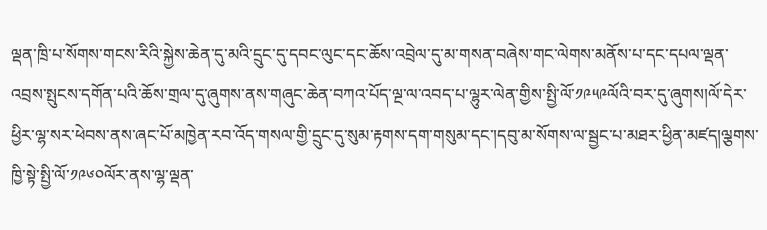ལྡན་ཁྲི་པ་སོགས་གངས་རིའི་སྐྱེས་ཆེན་དུ་མའི་དྲུང་དུ་དབང་ལུང་དང་ཆོས་འབྲེལ་དུ་མ་གསན་བཞེས་གང་ལེགས་མནོས་པ་དང་དཔལ་ལྡན་འབྲས་སྤུངས་དགོན་པའི་ཆོས་གྲལ་དུ་ཞུགས་ནས་གཞུང་ཆེན་བཀའ་པོད་ལྔ་ལ་འབད་པ་ལྷུར་ལེན་གྱིས་སྤྱི་ལོ་༡༩༥༩ལོའི་བར་དུ་ཞུགས།ལོ་དེར་ཕྱིར་ལྷ་སར་ཕེབས་ནས་ཞང་པོ་མཁྱེན་རབ་འོད་གསལ་གྱི་དྲུང་དུ་སུམ་རྟགས་དག་གསུམ་དང་།དབུ་མ་སོགས་ལ་སྦྱང་པ་མཐར་ཕྱིན་མཛད།ལྕགས་ཁྱི་སྟེ་སྤྱི་ལོ་༡༩༦༠ལོར་ནས་ལྷ་ལྡན་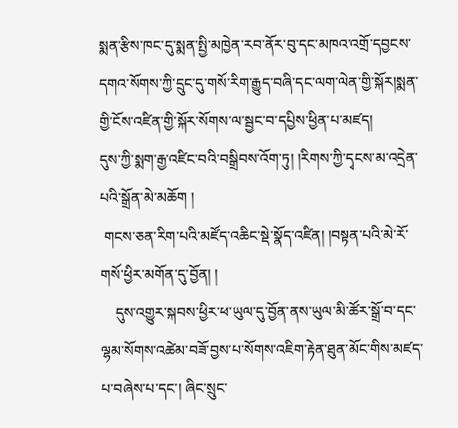སྨན་རྩིས་ཁང་དུ་སྨན་སྤྱི་མཁྱེན་རབ་ནོར་བུ་དང་མཁའ་འགྲོ་དབྱངས་དགའ་སོགས་ཀྱི་དྲུང་དུ་གསོ་རིག་རྒྱུད་བཞི་དང་ལག་ལེན་གྱི་སྐོར།སྨན་གྱི་ངོས་འཛིན་གྱི་སྐོར་སོགས་ལ་སྦྱང་བ་དཔྱིས་ཕྱིན་པ་མཛད།
དུས་ཀྱི་སྨག་རྒྱ་འཛིང་བའི་བསྒྲིབས་འོག་ཏུ། །རིགས་ཀྱི་དྭངས་མ་འདྲེན་པའི་སྒྲོན་མེ་མཆོག །
 གངས་ཅན་རིག་པའི་མཛོད་འཆིང་སྡེ་སྣོད་འཛིན། །བསྟན་པའི་མེ་རོ་གསོ་ཕྱིར་མགོན་དུ་བྱོན། །
    དུས་འགྱུར་སྐབས་ཕྱིར་ཕ་ཡུལ་དུ་བྱོན་ནས་ཡུལ་མི་ཚོར་སྒྲོ་བ་དང་ལྷམ་སོགས་འཚེམ་བཟོ་བྱས་པ་སོགས་འཇིག་རྟེན་ཐུན་མོང་གིས་མཛད་པ་བཞེས་པ་དང་། ཞིང་སྲུང་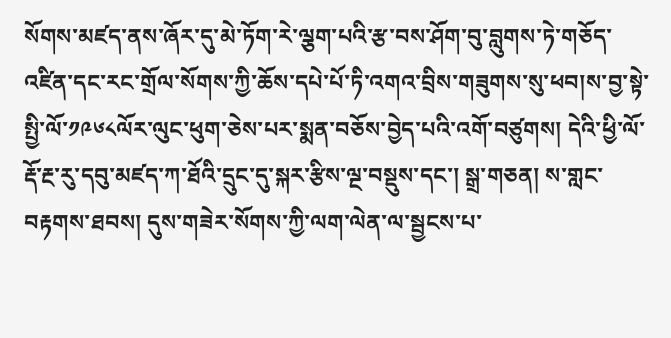སོགས་མཛད་ནས་ཞོར་དུ་མེ་ཏོག་རེ་ལྕག་པའི་རྩ་བས་ཤོག་བུ་བླུགས་ཏེ་གཅོད་འཛིན་དང་རང་གྲོལ་སོགས་ཀྱི་ཆོས་དཔེ་པོ་ཏི་འགའ་བྲིས་གཟུགས་སུ་ཕབ།ས་བྱ་སྟེ་སྤྱི་ལོ་༡༩༦༨ལོར་ལུང་ཕུག་ཅེས་པར་སྨན་བཅོས་བྱེད་པའི་འགོ་བཙུགས། དེའི་ཕྱི་ལོ་རྡོ་རྔ་རུ་དབུ་མཛད་ཀ་ཐོའི་དྲུང་དུ་སྐར་རྩིས་ལྔ་བསྡུས་དང་། སྒྲ་གཅན། ས་གླང་བརྟགས་ཐབས། དུས་གཟེར་སོགས་ཀྱི་ལག་ལེན་ལ་སྦྱངས་པ་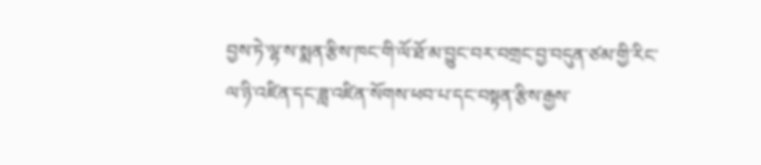བྱས་ཏེ་ལྷ་ས་སྨན་རྩིས་ཁང་གི་ལོ་ཐོ་མ་བྱུང་བར་བགྲང་བྱ་བདུན་ཙམ་གྱི་རིང་ལ་ཉི་འཛིན་དང་ཟླ་འཛིན་སོགས་ཕབ་པ་དང་བསྟན་རྩིས་རྒྱས་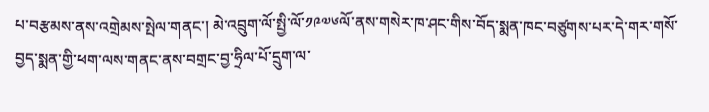པ་བརྩམས་ནས་འགྲེམས་སྤེལ་གནང་། མེ་འབྲུག་ལོ་སྤྱི་ལོ་༡༩༧༦ལོ་ནས་གསེར་ཁ་ཤང་གིས་བོད་སྨན་ཁང་བཙུགས་པར་དེ་གར་གསོ་བྱད་སྨན་གྱི་ཕག་ལས་གནང་ནས་བགྲང་བྱ་ཧྲིལ་པོ་དྲུག་ལ་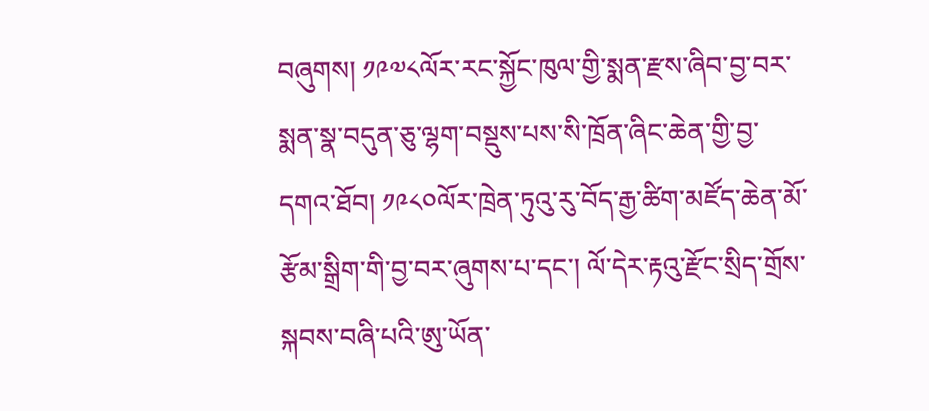བཞུགས། ༡༩༧༨ལོར་རང་སྐྱོང་ཁུལ་གྱི་སྨན་རྫས་ཞིབ་བྱ་བར་སྨན་སྣ་བདུན་ཅུ་ལྷག་བསྡུས་པས་སི་ཁྲོན་ཞིང་ཆེན་གྱི་བྱ་དགའ་ཐོབ། ༡༩༨༠ལོར་ཁྲེན་ཏུའུ་རུ་བོད་རྒྱ་ཚིག་མཛོད་ཆེན་མོ་རྩོམ་སྒྲིག་གི་བྱ་བར་ཞུགས་པ་དང་། ལོ་དེར་རྟའུ་རྫོང་སྲིད་གྲོས་སྐབས་བཞི་པའི་ཨུ་ཡོན་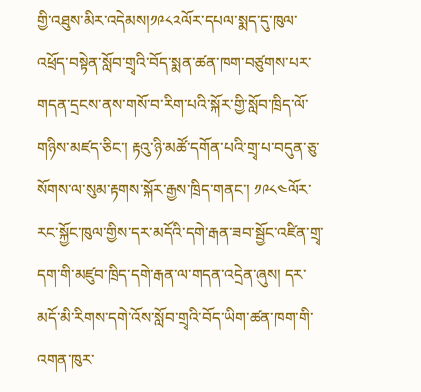གྱི་འཐུས་མིར་འདེམས།༡༩༨༢ལོར་དཔལ་སྨད་དུ་ཁུལ་འཕྲོད་བསྟེན་སློབ་གྲྭའི་བོད་སྨན་ཚན་ཁག་བཙུགས་པར་གདན་དྲངས་ནས་གསོ་བ་རིག་པའི་སྐོར་གྱི་སློབ་ཁྲིད་ལོ་གཉིས་མཛད་ཅིང་། རྟའུ་ཉི་མཚོ་དགོན་པའི་གྲྭ་པ་བདུན་ཅུ་སོགས་ལ་སུམ་རྟགས་སྐོར་རྒྱས་ཁྲིད་གནང་། ༡༩༨༤ལོར་རང་སྐྱོང་ཁུལ་གྱིས་དར་མདོའི་དགེ་རྒན་ཟབ་སྦྱོང་འཛིན་གྲྭ་དག་གི་མཛུབ་ཁྲིད་དགེ་རྒན་ལ་གདན་འདྲེན་ཞུས། དར་མདོ་མི་རིགས་དགེ་འོས་སློབ་གྲྭའི་བོད་ཡིག་ཚན་ཁག་གི་འགན་ཁུར་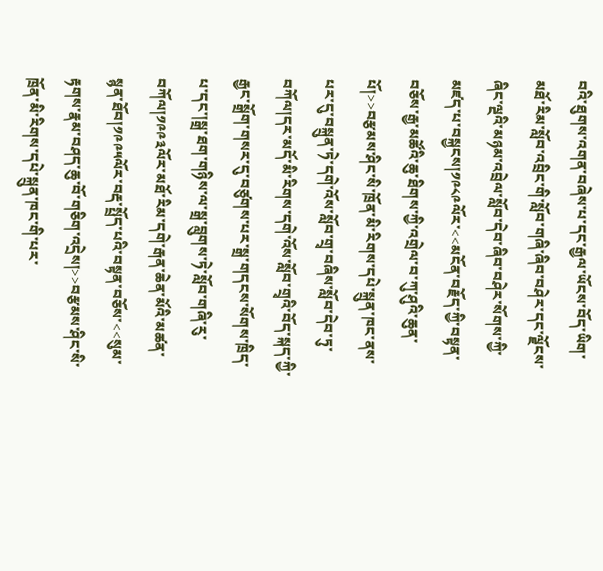བའི་ཐུགས་འགན་བཞེས་པ་དང་རྒྱལ་ཡོངས་བོད་ཡིག་མཐོ་རིམ་སློབ་འབྲིང་གི་སློབ་གཞི་ཞིབ་བཤེར་དང་ལྗོངས་ཞིང་ལྔའི་མཉམ་འབྲེལ་སློབ་དེབ་ཞིབ་བཤེར་སོགས་ཀྱི་མཛད་པ་བསྐྱངས།༡༩༨༩ལོར་<<མངོན་བརྗོད་ཀྱི་བསྟན་བཅོས་རྒྱ་མཚོའི་ཆུ་ཐིགས་ཀྱི་འགྲེལ་བ་ཀུ་ཤུའི་ཆུན་པོ།>>བརྩམས་ཤིང་སི་ཁྲོན་མི་རིགས་དཔེ་སྐྲུན་ཁང་ནས་པར་དུ་བསྐྲུན་ཏེ་དགེ་འོས་སློབ་གྲྭ་བཞིས་སློབ་དེབ་ཏུ་བཀོལ།དར་མདོ་མི་རིགས་དགེ་འོས་སློབ་གྲྭའི་བོད་སྐད་ཀྱི་རྒྱང་སྒྲོག་གསར་དུ་བཙུགས་པར་སྒྲ་གདངས་སོགས་ཁྲིད་པ་དང་།སྒྲ་ཐག་གཉིས་ལ་སྒྲ་བླུགས་ཏེ་སློབ་གཞི་རུ་བཀོལ།༡༩༩༣ལོར་མཐོ་རིམ་དགེ་རྒན་ཆེན་མོའི་མཚན་སྙན་ཐོབ།༡༩༩༥ལོར་བརྡ་སྤྲོད་པའི་བསྟན་བཅོས་<<སུམ་རྟགས་རྣམ་བཤད་ཆུ་བོ་གཅིག་འདྲེས།>>བརྩམས་ཤིང་སི་ཁྲོན་མི་རིགས་དཔེ་སྐྲུན་ཁང་གི་པར་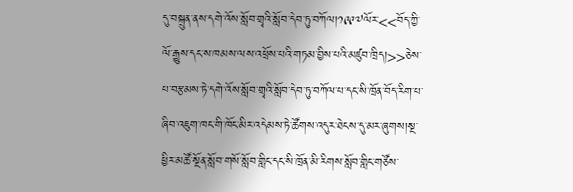དུ་བསྐྲུན་ནས་དགེ་འོས་སློབ་གྲྭའི་སློབ་དེབ་ཏུ་བཀོལ།༡༩༩༧ལོར་<<བོད་ཀྱི་ལོ་རྒྱུས་དང་ས་ཁམས་ལས་འཕྲོས་པའི་གཏམ་བྱིས་པའི་མཛུབ་ཁྲིད།>>ཅེས་པ་བརྩམས་ཏེ་དགེ་འོས་སློབ་གྲྭའི་སློབ་དེབ་ཏུ་བཀོལ་པ་དང་སི་ཁྲོན་བོད་རིག་པ་ཞིབ་འཇུག་ཁང་གི་ཁོང་མིར་འདེམས་ཏེ་ཚོགས་འདུར་ཐེངས་དུ་མར་ཞུགས།སྔ་ཕྱིར་མཚོ་སྔོན་སློབ་གསོ་སློབ་གླིང་དང་སི་ཁྲོན་མི་རིགས་སློབ་གླིང་གཙོས་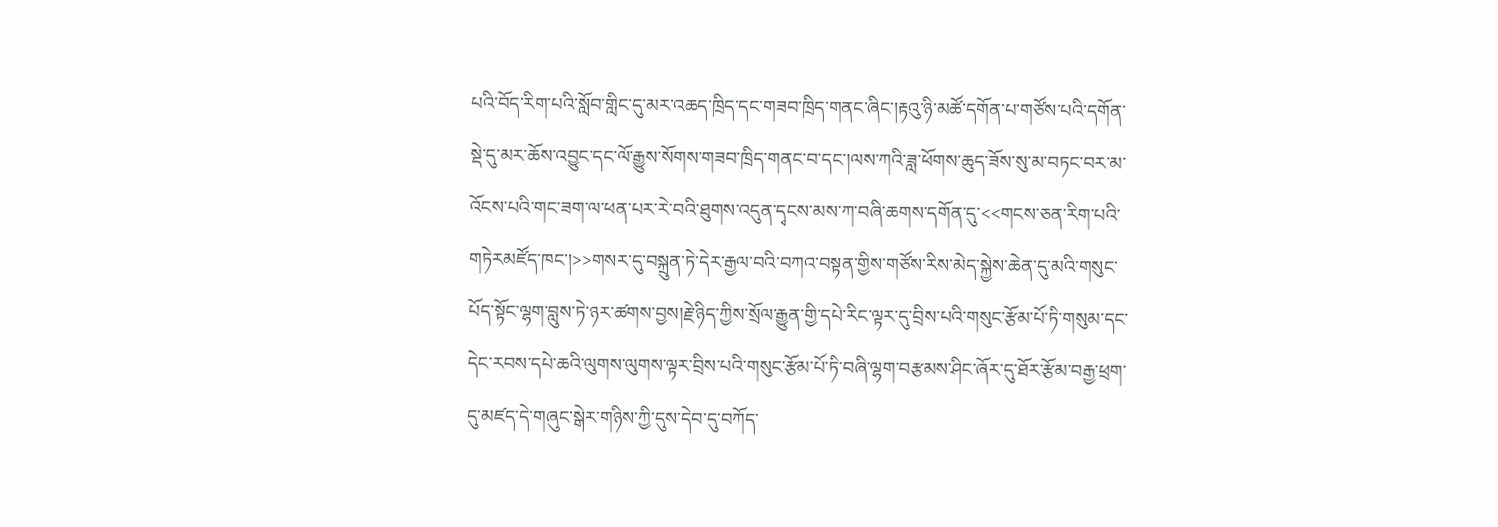པའི་བོད་རིག་པའི་སློབ་གླིང་དུ་མར་འཆད་ཁྲིད་དང་གཟབ་ཁྲིད་གནང་ཞིང་།རྟའུ་ཉི་མཚོ་དགོན་པ་གཙོས་པའི་དགོན་སྡེ་དུ་མར་ཆོས་འབྱུང་དང་ལོ་རྒྱུས་སོགས་གཟབ་ཁྲིད་གནང་བ་དང་།ལས་ཀའི་ཟླ་ཕོགས་ཆུད་ཟོས་སུ་མ་བཏང་བར་མ་འོངས་པའི་གང་ཟག་ལ་ཕན་པར་རེ་བའི་ཐུགས་འདུན་དྭངས་མས་ཀ་བཞི་ཆགས་དགོན་དུ་<<གངས་ཅན་རིག་པའི་གཏེརམཛོད་ཁང་།>>གསར་དུ་བསྐྲུན་ཏེ་དེར་རྒྱལ་བའི་བཀའ་བསྟན་གྱིས་གཙོས་རིས་མེད་སྐྱེས་ཆེན་དུ་མའི་གསུང་པོད་སྟོང་ལྷག་བླུས་ཏེ་ཉར་ཚགས་བྱས།རྗེ་ཉིད་ཀྱིས་སྲོལ་རྒྱུན་གྱི་དཔེ་རིང་ལྟར་དུ་བྲིས་པའི་གསུང་རྩོམ་པོ་ཏི་གསུམ་དང་དེང་རབས་དཔེ་ཆའི་ལུགས་ལུགས་ལྟར་བྲིས་པའི་གསུང་རྩོམ་པོ་ཏི་བཞི་ལྷག་བརྩམས་ཤིང་ཞོར་དུ་ཐོར་རྩོམ་བརྒྱ་ཕྲག་དུ་མཛད་དེ་གཞུང་སྒེར་གཉིས་ཀྱི་དུས་དེབ་དུ་བཀོད་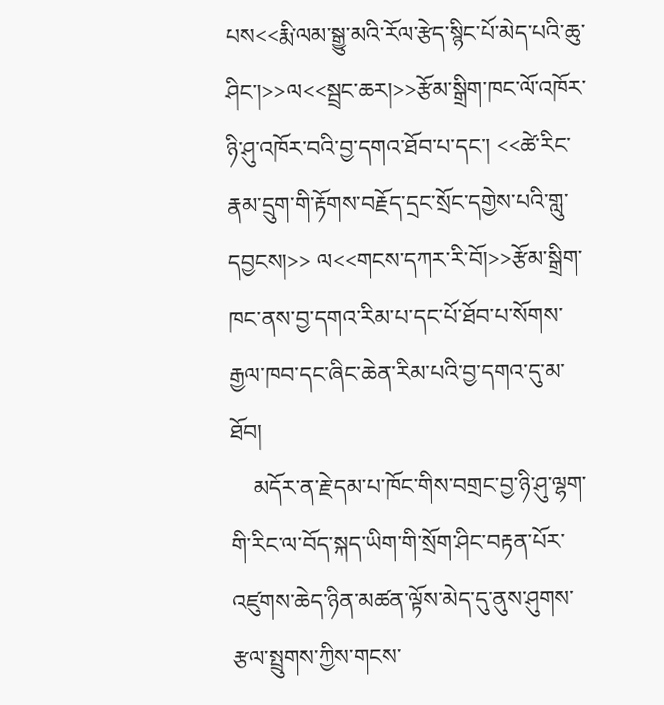པས<<རྨི་ལམ་སྒྱུ་མའི་རོལ་རྩེད་སྙིང་པོ་མེད་པའི་ཆུ་ཤིང་།>>ལ<<སྦྲང་ཆར།>>རྩོམ་སྒྲིག་ཁང་ལོ་འཁོར་ཉི་ཤུ་འཁོར་བའི་བྱ་དགའ་ཐོབ་པ་དང་། <<ཚེ་རིང་རྣམ་དྲུག་གི་རྟོགས་བརྗོད་དྲང་སྲོང་དགྱེས་པའི་གླུ་དབྱངས།>> ལ<<གངས་དཀར་རི་བོ།>>རྩོམ་སྒྲིག་ཁང་ནས་བྱ་དགའ་རིམ་པ་དང་པོ་ཐོབ་པ་སོགས་རྒྱལ་ཁབ་དང་ཞིང་ཆེན་རིམ་པའི་བྱ་དགའ་དུ་མ་ཐོབ།
    མདོར་ན་རྗེ་དམ་པ་ཁོང་གིས་བགྲང་བྱ་ཉི་ཤུ་ལྷག་གི་རིང་ལ་བོད་སྐད་ཡིག་གི་སྲོག་ཤིང་བརྟན་པོར་འཛུགས་ཆེད་ཉིན་མཚན་ལྟོས་མེད་དུ་ནུས་ཤུགས་རྩལ་སྤྲུགས་ཀྱིས་གངས་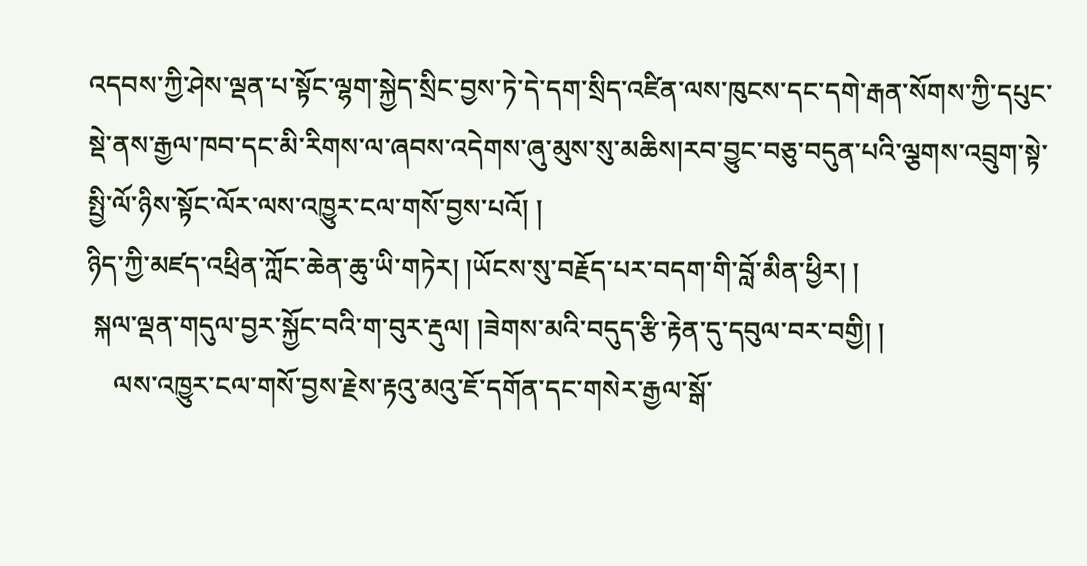འདབས་ཀྱི་ཤེས་ལྡན་པ་སྟོང་ལྷག་སྐྱེད་སྲིང་བྱས་ཏེ་དེ་དག་སྲིད་འཛིན་ལས་ཁུངས་དང་དགེ་རྒན་སོགས་ཀྱི་དཔུང་སྡེ་ནས་རྒྱལ་ཁབ་དང་མི་རིགས་ལ་ཞབས་འདེགས་ཞུ་མུས་སུ་མཆིས།རབ་བྱུང་བཅུ་བདུན་པའི་ལྕགས་འབྲུག་སྟེ་སྤྱི་ལོ་ཉིས་སྟོང་ལོར་ལས་འཁྱུར་ངལ་གསོ་བྱས་པའོ། །
ཉིད་ཀྱི་མཛད་འཕྲིན་ཀློང་ཆེན་ཆུ་ཡི་གཏེར། །ཡོངས་སུ་བརྗོད་པར་བདག་གི་བློ་མིན་ཕྱིར། །
 སྐལ་ལྡན་གདུལ་བྱར་སྐྱོང་བའི་ག་བུར་རྡུལ། །ཟེགས་མའི་བདུད་རྩི་རྟེན་དུ་དབུལ་བར་བགྱི། །
    ལས་འཁྱུར་ངལ་གསོ་བྱས་རྗེས་རྟའུ་མའུ་ཇོ་དགོན་དང་གསེར་རྒྱལ་སྒོ་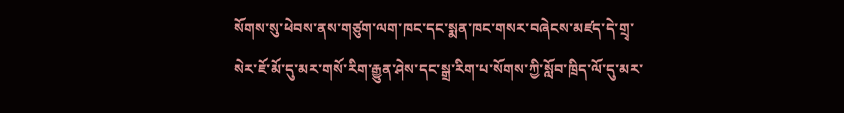སོགས་སུ་ཕེབས་ནས་གཙུག་ལག་ཁང་དང་སྨན་ཁང་གསར་བཞེངས་མཛད་དེ་གྲྭ་སེར་ཇོ་མོ་དུ་མར་གསོ་རིག་རྒྱུན་ཤེས་དང་སྒྲ་རིག་པ་སོགས་ཀྱི་སློབ་ཁྲིད་ལོ་དུ་མར་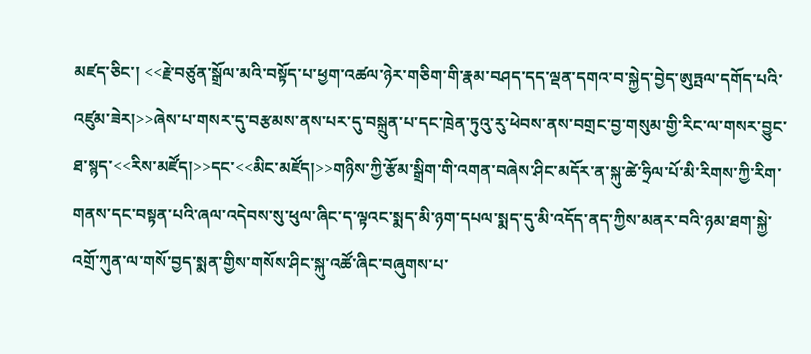མཛད་ཅིང་། <<རྗེ་བཙུན་སྒྲོལ་མའི་བསྟོད་པ་ཕྱག་འཚལ་ཉེར་གཅིག་གི་རྣམ་བཤད་དད་ལྡན་དགའ་བ་སྐྱེད་བྱེད་ཨུཏྤལ་དགོད་པའི་འཛུམ་ཟེར།>>ཞེས་པ་གསར་དུ་བརྩམས་ནས་པར་དུ་བསྐྲུན་པ་དང་ཁྲེན་ཏུའུ་རུ་ཕེབས་ནས་བགྲང་བྱ་གསུམ་གྱི་རིང་ལ་གསར་བྱུང་ཐ་སྙད་<<རིས་མཛོད།>>དང་<<མིང་མཛོད།>>གཉིས་ཀྱི་རྩོམ་སྒྲིག་གི་འགན་བཞེས་ཤིང་མདོར་ན་སྐུ་ཚེ་ཧྲིལ་པོ་མི་རིགས་ཀྱི་རིག་གནས་དང་བསྟན་པའི་ཞལ་འདེབས་སུ་ཕུལ་ཞིང་ད་ལྟའང་སྨད་མི་ཉག་དཔལ་སྨད་དུ་མི་འདོད་ནད་ཀྱིས་མནར་བའི་ཉམ་ཐག་སྐྱེ་འགྲོ་ཀུན་ལ་གསོ་བྱད་སྨན་གྱིས་གསོས་ཤིང་སྐུ་འཚོ་ཞིང་བཞུགས་པ་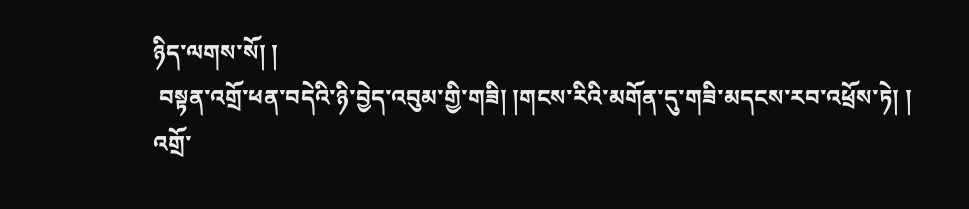ཉིད་ལགས་སོ། །
 བསྟན་འགྲོ་ཕན་བདེའི་ཉི་བྱེད་འབུམ་གྱི་གཟི། །གངས་རིའི་མགོན་དུ་གཟི་མདངས་རབ་འཕྲོས་ཏེ། །
འགྲོ་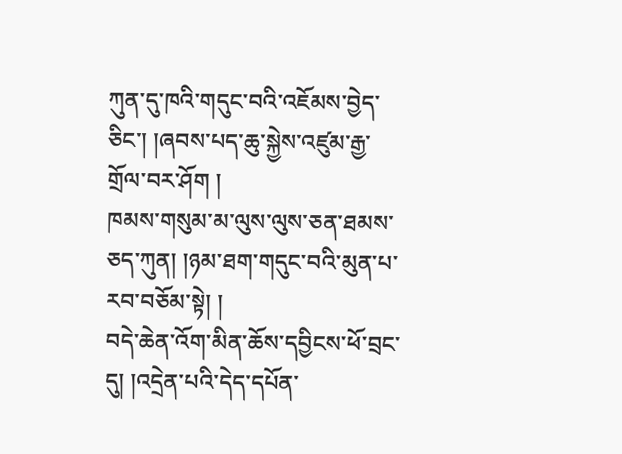ཀུན་དུ་ཁའི་གདུང་བའི་འཇོམས་བྱེད་ཅིང་། །ཞབས་པད་ཆུ་སྐྱེས་འཛུམ་རྒྱ་གྲོལ་བར་ཤོག །
ཁམས་གསུམ་མ་ལུས་ལུས་ཅན་ཐམས་ཅད་ཀུན། །ཉམ་ཐག་གདུང་བའི་མུན་པ་རབ་བཅོམ་སྟེ། །
བདེ་ཆེན་འོག་མིན་ཆོས་དབྱིངས་ཕོ་བྲང་དུ། །འདྲེན་པའི་དེད་དཔོན་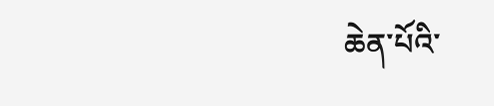ཆེན་པོའི་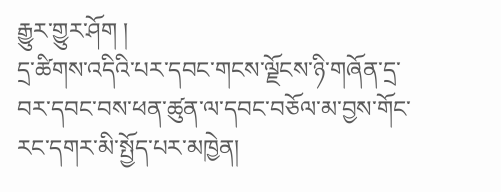རྒྱུར་གྱུར་ཤོག །
དྲ་ཚིགས་འདིའི་པར་དབང་གངས་ལྗོངས་ཉི་གཞོན་དྲ་བར་དབང་བས་ཕན་ཚུན་ལ་དབང་བཅོལ་མ་བྱས་གོང་རང་དགར་མི་སྤྱོད་པར་མཁྱེན།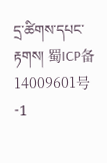དྲ་ཚིགས་དཔང་རྟགས། 蜀ICP备14009601号-1